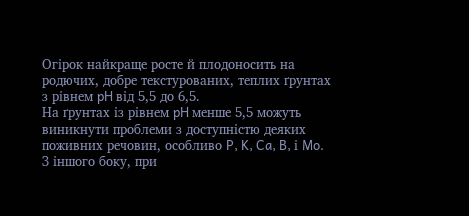Огірок найкраще росте й плодоносить на родючих, добре текстурованих, теплих ґрунтах з рівнем pH від 5,5 до 6,5.
На ґрунтах із рівнем pH менше 5,5 можуть виникнути проблеми з доступністю деяких поживних речовин, особливо P, K, Ca, B, і Mo. З іншого боку, при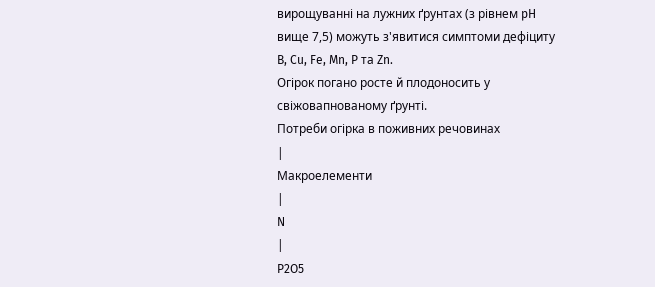вирощуванні на лужних ґрунтах (з рівнем pH вище 7,5) можуть з'явитися симптоми дефіциту B, Cu, Fe, Mn, P та Zn.
Огірок погано росте й плодоносить у свіжовапнованому ґрунті.
Потреби огірка в поживних речовинах
|
Макроелементи
|
N
|
P2O5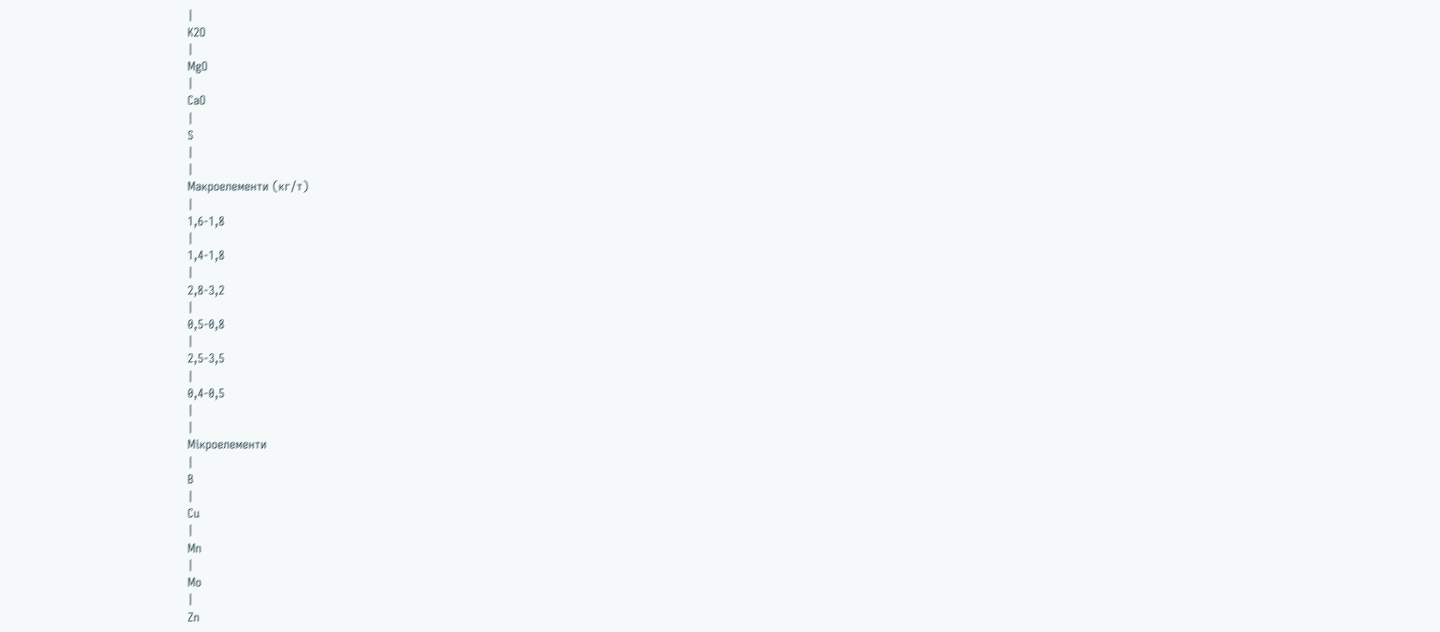|
K2O
|
MgO
|
CaO
|
S
|
|
Макроелементи (кг/т)
|
1,6-1,8
|
1,4-1,8
|
2,8-3,2
|
0,5-0,8
|
2,5-3,5
|
0,4-0,5
|
|
Мікроелементи
|
B
|
Cu
|
Mn
|
Mo
|
Zn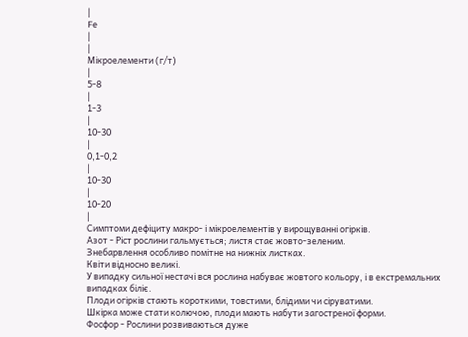|
Fe
|
|
Мікроелементи (г/т)
|
5-8
|
1-3
|
10-30
|
0,1-0,2
|
10-30
|
10-20
|
Симптоми дефіциту макро- і мікроелементів у вирощуванні огірків.
Азот - Ріст рослини гальмується; листя стає жовто-зеленим.
Знебарвлення особливо помітне на нижніх листках.
Квіти відносно великі.
У випадку сильної нестачі вся рослина набуває жовтого кольору, і в екстремальних випадках біліє.
Плоди огірків стають короткими, товстими, блідими чи сіруватими.
Шкірка може стати колючою, плоди мають набути загостреної форми.
Фосфор - Рослини розвиваються дуже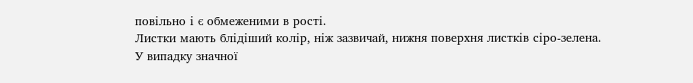повільно і є обмеженими в рості.
Листки мають блідіший колір, ніж зазвичай, нижня поверхня листків сіро-зелена.
У випадку значної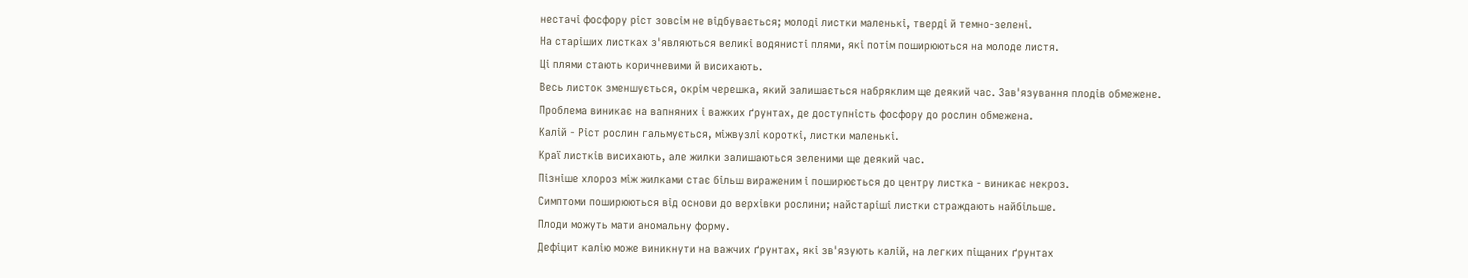нестачі фосфору ріст зовсім не відбувається; молоді листки маленькі, тверді й темно-зелені.
На старіших листках з'являються великі водянисті плями, які потім поширюються на молоде листя.
Ці плями стають коричневими й висихають.
Весь листок зменшується, окрім черешка, який залишається набряклим ще деякий час. Зав'язування плодів обмежене.
Проблема виникає на вапняних і важких ґрунтах, де доступність фосфору до рослин обмежена.
Калій - Ріст рослин гальмується, міжвузлі короткі, листки маленькі.
Краї листків висихають, але жилки залишаються зеленими ще деякий час.
Пізніше хлороз між жилками стає більш вираженим і поширюється до центру листка - виникає некроз.
Симптоми поширюються від основи до верхівки рослини; найстаріші листки страждають найбільше.
Плоди можуть мати аномальну форму.
Дефіцит калію може виникнути на важчих ґрунтах, які зв'язують калій, на легких піщаних ґрунтах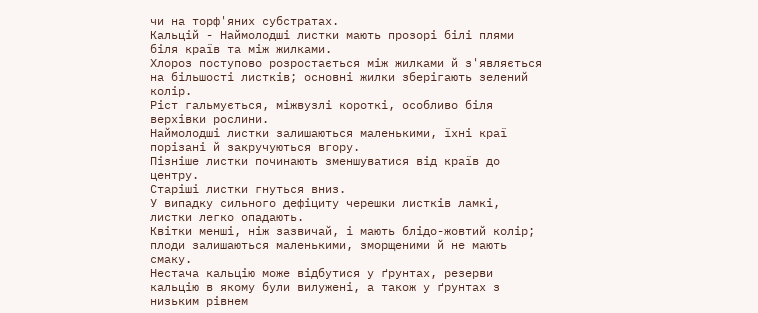чи на торф'яних субстратах.
Кальцій - Наймолодші листки мають прозорі білі плями біля країв та між жилками.
Хлороз поступово розростається між жилками й з'являється на більшості листків; основні жилки зберігають зелений колір.
Ріст гальмується, міжвузлі короткі, особливо біля верхівки рослини.
Наймолодші листки залишаються маленькими, їхні краї порізані й закручуються вгору.
Пізніше листки починають зменшуватися від країв до центру.
Старіші листки гнуться вниз.
У випадку сильного дефіциту черешки листків ламкі, листки легко опадають.
Квітки менші, ніж зазвичай, і мають блідо-жовтий колір; плоди залишаються маленькими, зморщеними й не мають смаку.
Нестача кальцію може відбутися у ґрунтах, резерви кальцію в якому були вилужені, а також у ґрунтах з низьким рівнем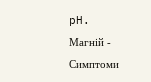pH.
Магній - Симптоми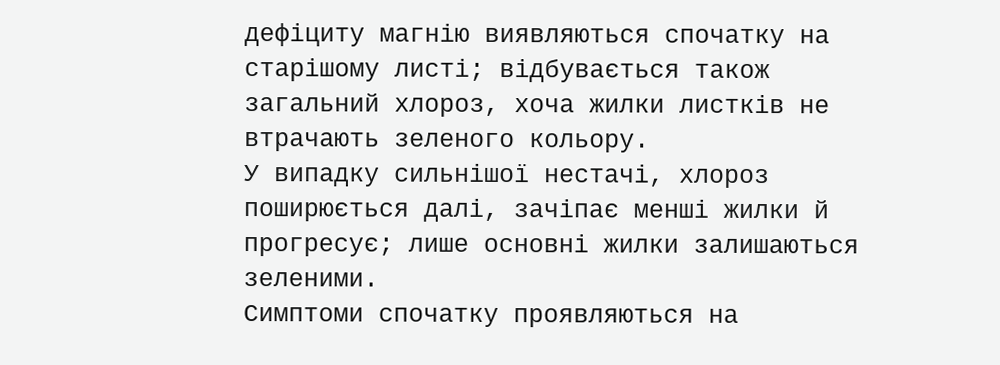дефіциту магнію виявляються спочатку на старішому листі; відбувається також загальний хлороз, хоча жилки листків не втрачають зеленого кольору.
У випадку сильнішої нестачі, хлороз поширюється далі, зачіпає менші жилки й прогресує; лише основні жилки залишаються зеленими.
Симптоми спочатку проявляються на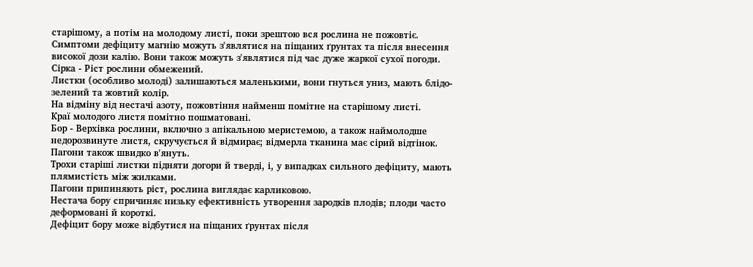старішому, а потім на молодому листі, поки зрештою вся рослина не пожовтіє.
Симптоми дефіциту магнію можуть з'являтися на піщаних ґрунтах та після внесення високої дози калію. Вони також можуть з'являтися під час дуже жаркої сухої погоди.
Сірка - Ріст рослини обмежений.
Листки (особливо молоді) залишаються маленькими, вони гнуться униз, мають блідо-зелений та жовтий колір.
На відміну від нестачі азоту, пожовтіння найменш помітне на старішому листі.
Краї молодого листя помітно пошматовані.
Бор - Верхівка рослини, включно з апікальною меристемою, а також наймолодше недорозвинуте листя, скручується й відмирає; відмерла тканина має сірий відтінок.
Пагони також швидко в'януть.
Трохи старіші листки підняти догори й тверді, і, у випадках сильного дефіциту, мають плямистість між жилками.
Пагони припиняють ріст, рослина виглядає карликовою.
Нестача бору спричиняє низьку ефективність утворення зародків плодів; плоди часто деформовані й короткі.
Дефіцит бору може відбутися на піщаних ґрунтах після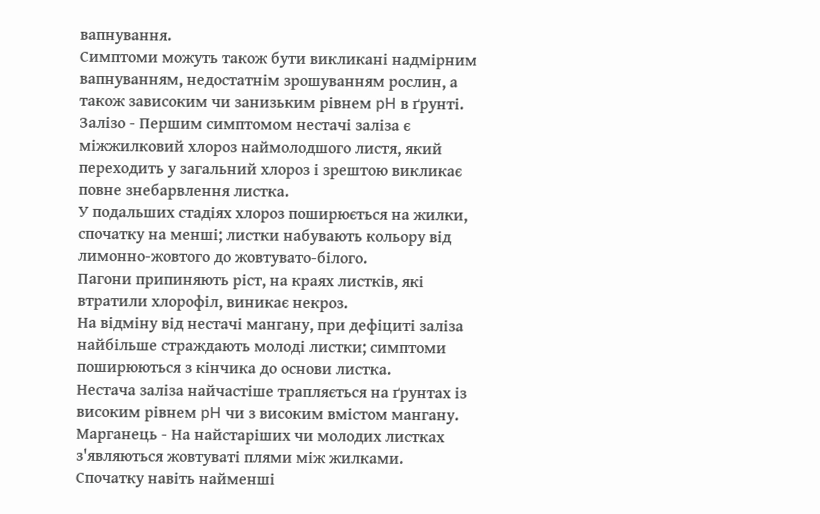вапнування.
Симптоми можуть також бути викликані надмірним вапнуванням, недостатнім зрошуванням рослин, а також зависоким чи занизьким рівнем pH в ґрунті.
Залізо - Першим симптомом нестачі заліза є міжжилковий хлороз наймолодшого листя, який переходить у загальний хлороз і зрештою викликає повне знебарвлення листка.
У подальших стадіях хлороз поширюється на жилки, спочатку на менші; листки набувають кольору від лимонно-жовтого до жовтувато-білого.
Пагони припиняють ріст, на краях листків, які втратили хлорофіл, виникає некроз.
На відміну від нестачі мангану, при дефіциті заліза найбільше страждають молоді листки; симптоми поширюються з кінчика до основи листка.
Нестача заліза найчастіше трапляється на ґрунтах із високим рівнем pH чи з високим вмістом мангану.
Марганець - На найстаріших чи молодих листках з'являються жовтуваті плями між жилками.
Спочатку навіть найменші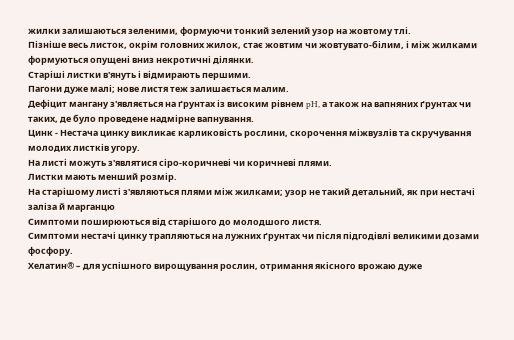жилки залишаються зеленими, формуючи тонкий зелений узор на жовтому тлі.
Пізніше весь листок, окрім головних жилок, стає жовтим чи жовтувато-білим, і між жилками формуються опущені вниз некротичні ділянки.
Старіші листки в'януть і відмирають першими.
Пагони дуже малі; нове листя теж залишається малим.
Дефіцит мангану з'являється на ґрунтах із високим рівнем pH, а також на вапняних ґрунтах чи таких, де було проведене надмірне вапнування.
Цинк - Нестача цинку викликає карликовість рослини, скорочення міжвузлів та скручування молодих листків угору.
На листі можуть з'являтися сіро-коричневі чи коричневі плями.
Листки мають менший розмір.
На старішому листі з'являються плями між жилками; узор не такий детальний, як при нестачі заліза й марганцю
Симптоми поширюються від старішого до молодшого листя.
Симптоми нестачі цинку трапляються на лужних ґрунтах чи після підгодівлі великими дозами фосфору.
Хелатин® – для успішного вирощування рослин, отримання якісного врожаю дуже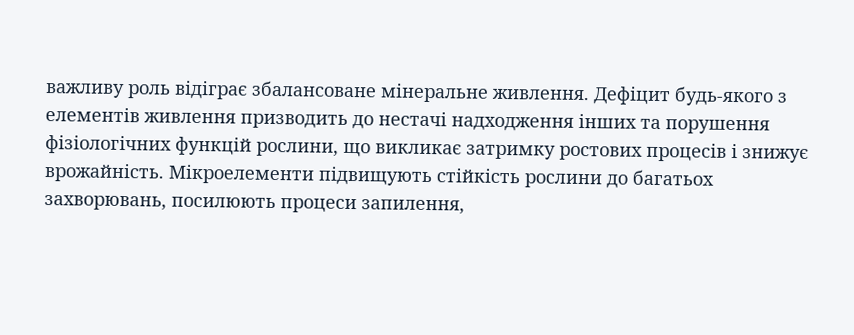важливу роль відіграє збалансоване мінеральне живлення. Дефіцит будь-якого з елементів живлення призводить до нестачі надходження інших та порушення фізіологічних функцій рослини, що викликає затримку ростових процесів і знижує врожайність. Мікроелементи підвищують стійкість рослини до багатьох захворювань, посилюють процеси запилення,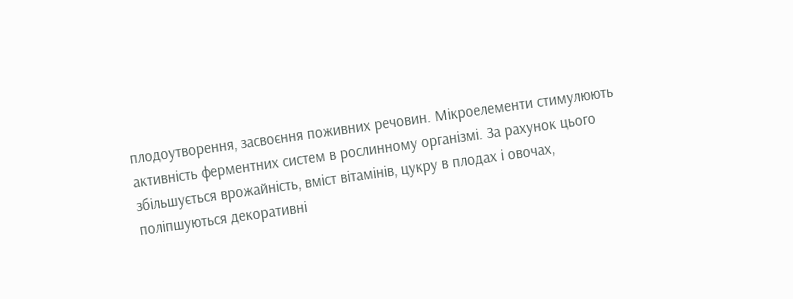плодоутворення, засвоєння поживних речовин. Мікроелементи стимулюють активність ферментних систем в рослинному організмі. За рахунок цього збільшується врожайність, вміст вітамінів, цукру в плодах і овочах, поліпшуються декоративні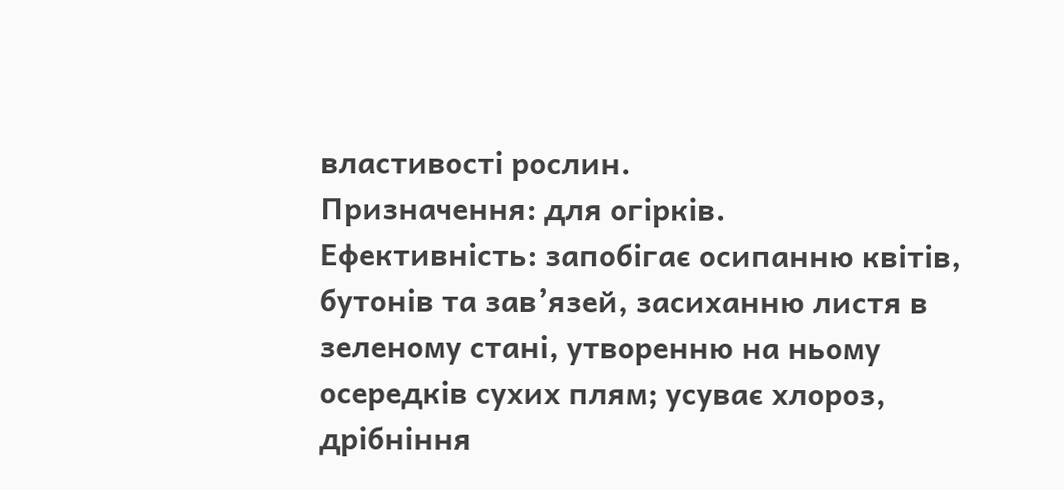властивості рослин.
Призначення: для огірків.
Ефективність: запобігає осипанню квітів, бутонів та зав’язей, засиханню листя в зеленому стані, утворенню на ньому осередків сухих плям; усуває хлороз, дрібніння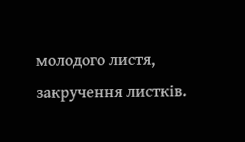молодого листя, закручення листків.